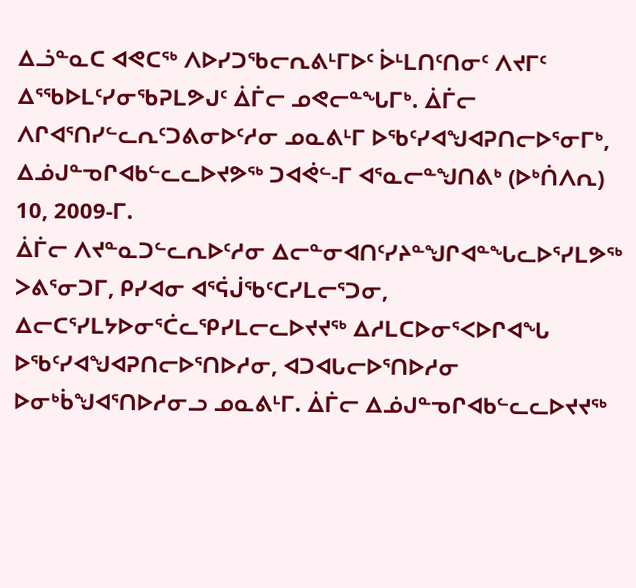ᐃᓘᓐᓇᑕ ᐊᕙᑕᖅ ᐱᐅᓯᑐᖃᓕᕆᕕᒻᒥᐅᑦ ᐆᒻᒪᑎᑦᑎᓂᑦ ᐱᔪᒥᑦ ᐃᕐᖃᐅᒪᑦᓯᓂᖃᕈᒪᕗᒍᑦ ᐄᒦᓕ ᓄᕙᓕᓐᖓᒥᒃ. ᐄᒦᓕ ᐱᒋᐊᕐᑎᓯᓪᓚᕆᑦᑐᕕᓂᐅᑦᓱᓂ ᓄᓇᕕᒻᒥ ᐅᖃᑦᓯᐊᖑᐊᕈᑎᓕᐅᕐᓂᒥᒃ, ᐃᓅᒍᓐᓀᒋᐊᑲᓪᓚᓚᐅᔪᕗᖅ ᑐᐊᕚᓪ-ᒥ ᐊᕐᓇᓕᓐᖑᑎᕕᒃ (ᐅᒃᑏᐱᕆ) 10, 2009-ᒥ.
ᐄᒦᓕ ᐱᔪᓐᓇᑐᓪᓚᕆᐅᑦᓱᓂ ᐃᓕᓐᓂᐊᑎᑦᓯᔨᓐᖑᒋᐊᓐᖓᓚᐅᕐᓯᒪᕗᖅ ᐳᕕᕐᓂᑐᒥ, ᑭᓯᐊᓂ ᐊᕐᕌᒎᖃᑦᑕᓯᒪᓕᕐᑐᓂ, ᐃᓕᑕᕐᓯᒪᔭᐅᓂᕐᑖᓚᕿᓯᒪᓕᓚᐅᔪᔪᖅ ᐃᓱᒪᑕᐅᓂᕐᐸᐅᒋᐊᖓ ᐅᖃᑦᓯᐊᖑᐊᕈᑎᓕᐅᕐᑎᐅᓱᓂ, ᐊᑐᐊᒐᓕᐅᕐᑎᐅᓱᓂ ᐅᓂᒃᑳᖑᐊᕐᑎᐅᓱᓂᓗ ᓄᓇᕕᒻᒥ. ᐄᒦᓕ ᐃᓅᒍᓐᓀᒋᐊᑲᓪᓚᓚᐅᔪᔪᖅ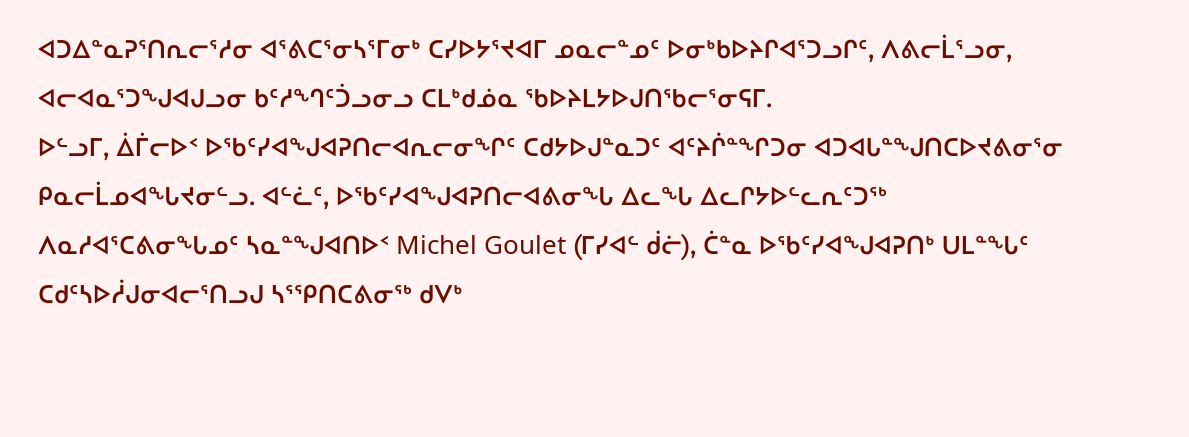ᐊᑐᐃᓐᓇᕈᕐᑎᕆᓕᕐᓱᓂ ᐊᕐᕕᑕᕐᓂᓴᕐᒥᓂᒃ ᑕᓯᐅᔭᕐᔪᐊᒥ ᓄᓇᓕᓐᓄᑦ ᐅᓂᒃᑲᐅᔨᒋᐊᕐᑐᓗᒋᑦ, ᐱᕕᓕᒫᕐᓗᓂ, ᐊᓕᐊᓇᕐᑐᖑᐊᒍᓗᓂ ᑲᑦᓱᙰᑦᑑᓗᓂᓗ ᑕᒪᒃᑯᓅᓇ ᖃᐅᔨᒪᔭᐅᒍᑎᖃᓕᕐᓂᕋᒥ.
ᐅᓪᓗᒥ, ᐄᒦᓕᐅᑉ ᐅᖃᑦᓯᐊᖑᐊᕈᑎᓕᐊᕆᓕᓂᖏᑦ ᑕᑯᔭᐅᒍᓐᓇᑐᑦ ᐊᑦᔨᒌᓐᖏᑐᓂ ᐊᑐᐊᒐᓐᖑᑎᑕᐅᔪᕕᓂᕐᓂ ᑭᓇᓕᒫᓄᐊᖓᔪᓂᓪᓗ. ᐊᓪᓛᑦ, ᐅᖃᑦᓯᐊᖑᐊᕈᑎᓕᐊᕕᓂᖓ ᐃᓚᖓ ᐃᓚᒋᔭᐅᓪᓚᕆᑦᑐᖅ ᐱᓇᓱᐊᕐᑕᕕᓂᖓᓄᑦ ᓴᓇᓐᖑᐊᑎᐅᑉ Michel Goulet (ᒥᓯᐊᓪ ᑰᓖ), ᑖᓐᓇ ᐅᖃᑦᓯᐊᖑᐊᕈᑎᒃ ᑌᒪᓐᖓᑦ ᑕᑯᑦᓴᐅᓲᒍᓂᐊᓕᕐᑎᓗᒍ ᓴᕐᕿᑎᑕᕕᓂᖅ ᑯᐯᒃ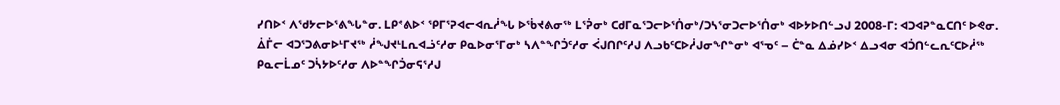ᓯᑎᐅᑉ ᐱᖁᔭᓕᐅᕐᕕᖓᓐᓂ. ᒪᑭᕝᕕᐅᑉ ᕿᒥᕐᕈᐊᓕᐊᕆᓲᖓ ᐅᖄᔪᕕᓂᖅ ᒪᕐᕉᓂᒃ ᑕᑯᒥᓇᕐᑐᓕᐅᕐᑏᓂᒃ/ᑐᓴᕐᓂᑐᓕᐅᕐᑏᓂᒃ ᐊᐅᔭᐅᑎᓪᓗᒍ 2008-ᒥ: ᐊᑐᐊᕈᓐᓇᑕᑎᑦ ᐅᕙᓂ.
ᐄᒦᓕ ᐊᑐᕐᑐᕕᓂᐅᒻᒥᔪᖅ ᓲᖑᔪᒻᒪᕆᐊᓘᑦᓱᓂ ᑭᓇᐅᓂᕐᒥᓂᒃ ᓴᐱᓐᖏᑑᑦᓱᓂ ᐹᒍᑎᒋᑦᓱᒍ ᐱᓗᑲᑦᑕᐅᓲᒍᓂᖏᓐᓂᒃ ᐊᕐᓀᑦ – ᑖᓐᓇ ᐃᓅᓯᐅᑉ ᐃᓗᐊᓂ ᐊᑑᑎᓪᓚᕆᑦᑕᐅᓲᖅ ᑭᓇᓕᒫᓄᑦ ᑐᓵᔭᐅᑦᓱᓂ ᐱᐅᓐᖏᑑᓂᕋᕐᓱᒍ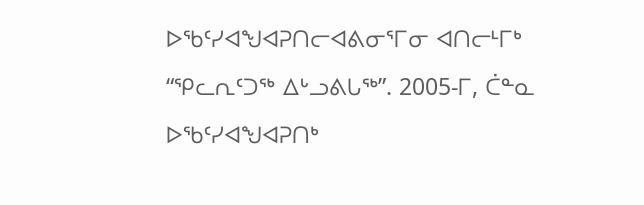ᐅᖃᑦᓯᐊᖑᐊᕈᑎᓕᐊᕕᓂᕐᒥᓂ ᐊᑎᓕᒻᒥᒃ “ᕿᓚᕆᑦᑐᖅ ᐃᒡᓗᕕᒐᖅ”. 2005-ᒥ, ᑖᓐᓇ ᐅᖃᑦᓯᐊᖑᐊᕈᑎᒃ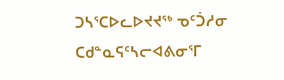ᑐᓴᕐᑕᐅᓚᐅᔪᔪᖅ ᓀᑦᑑᓱᓂ ᑕᑯᓐᓇᕋᑦᓴᓕᐊᕕᓂᕐᒥ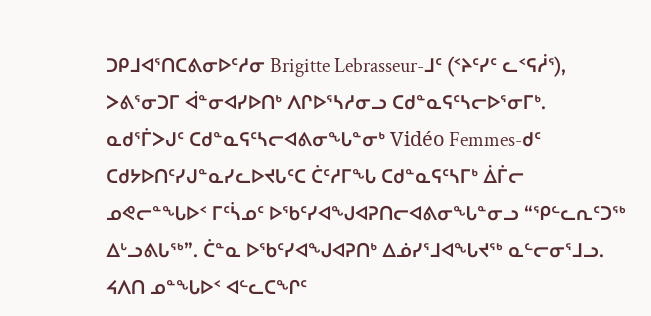ᑐᑭᒧᐊᕐᑎᑕᕕᓂᐅᑦᓱᓂ Brigitte Lebrasseur-ᒧᑦ (ᑉᔨᑦᓯᑦ ᓚᑉᕋᓲᕐ), ᐳᕕᕐᓂᑐᒥ ᐋᓐᓂᐊᓯᐅᑎᒃ ᐱᒋᐅᕐᓴᓱᓂᓗ ᑕᑯᓐᓇᕋᑦᓴᓕᐅᕐᓂᒥᒃ.
ᓇᑯᕐᒦᐳᒍᑦ ᑕᑯᓐᓇᕋᑦᓴᓕᐊᕕᓂᖓᓐᓂᒃ Vidéo Femmes-ᑯᑦ ᑕᑯᔭᐅᑎᑦᓯᒍᓐᓇᓯᓚᐅᔪᒐᑦᑕ ᑖᑦᓱᒥᖓ ᑕᑯᓐᓇᕋᑦᓴᒥᒃ ᐄᒦᓕ ᓄᕙᓕᓐᖓᐅᑉ ᒥᑦᓵᓄᑦ ᐅᖃᑦᓯᐊᖑᐊᕈᑎᓕᐊᕕᓂᖓᓐᓂᓗ “ᕿᓪᓚᕆᑦᑐᖅ ᐃᒡᓗᕕᒐᖅ”. ᑖᓐᓇ ᐅᖃᑦᓯᐊᖑᐊᕈᑎᒃ ᐃᓅᓯᕐᒧᐊᖓᔪᖅ ᓇᓪᓕᓂᕐᒧᓗ.
ᔦᐱᑎ ᓄᓐᖓᐅᑉ ᐊᓪᓚᑕᖏᑦ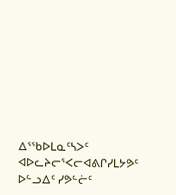ᐃᕐᖃᐅᒪᓇᑦᓴᐳᑦ ᐊᐅᓚᔨᓕᕐᐸᓕᐊᕕᒋᓯᒪᔭᕗᑦ ᐅᓪᓗᐃᑦ ᓯᕗᓪᓖᑦ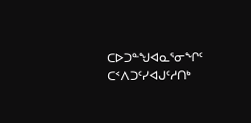ᑕᐅᑐᓐᖑᐊᓇᕐᓂᖏᑦ ᑕᑉᐱᑐᑦᓯᐊᒍᑦᓱᑎᒃ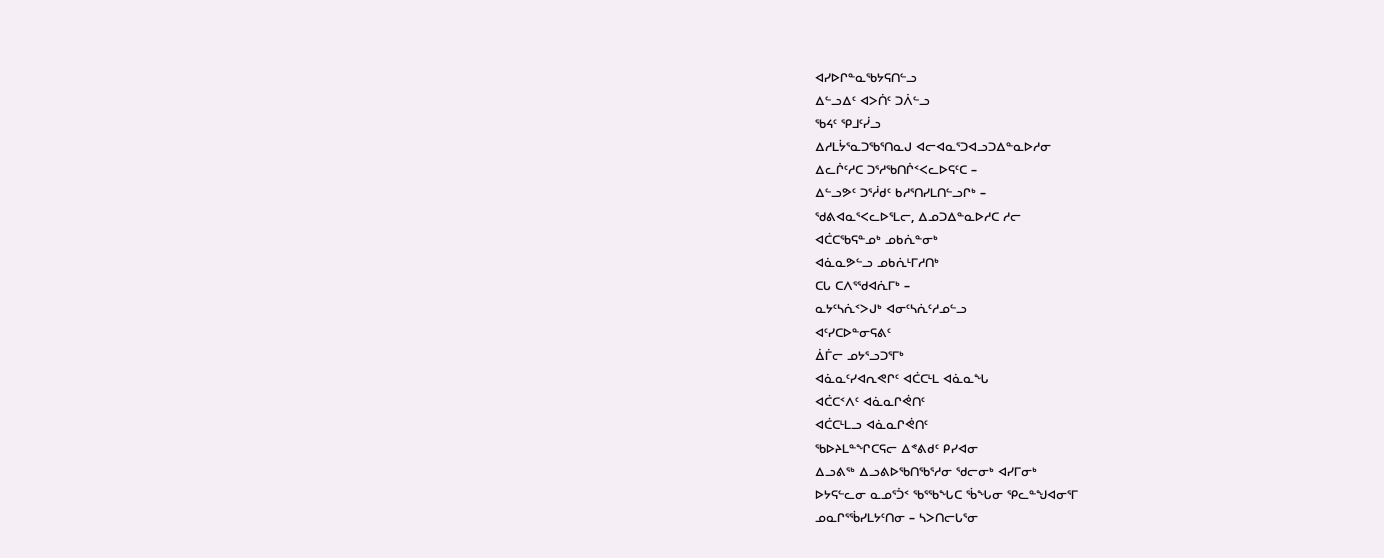ᐊᓯᐅᒋᓐᓇᖃᔭᕋᑎᓪᓗ
ᐃᓪᓗᐃᑦ ᐊᐳᑏᑦ ᑐᐲᓪᓗ
ᖃᔦᑦ ᕿᒧᑦᓰᓗ
ᐃᓱᒪᔮᕐᓇᑐᖃᕐᑎᓇᒍ ᐊᓕᐊᓇᕐᑐᐊᓗᑐᐃᓐᓇᐅᓱᓂ
ᐃᓚᒌᑦᓱᑕ ᑐᕐᓱᖃᑎᒌᑉᐸᓚᐅᕋᑦᑕ –
ᐃᓪᓗᕗᑦ ᑐᕐᓲᑯᑦ ᑲᓱᕐᑎᓯᒪᑎᓪᓗᒋᒃ –
ᖁᕕᐊᓇᕐᐸᓚᐅᕐᒪᓕ, ᐃᓄᑐᐃᓐᓇᐅᓱᑕ ᓱᓕ
ᐊᑖᑕᖃᕋᓐᓄᒃ ᓄᑲᕇᓐᓂᒃ
ᐊᓈᓇᕗᓪᓗ ᓄᑲᕇᒻᒥᓱᑎᒃ
ᑕᒐ ᑕᐱᕐᖁᐊᕇᒥᒃ –
ᓇᔭᑦᓴᕇᑉᐳᒍᒃ ᐊᓂᑦᓴᕇᑦᓱᓄᓪᓗ
ᐊᑦᓯᑕᐅᓐᓂᕋᕕᑦ
ᐄᒦᓕ ᓄᔭᕐᓗᑐᕐᒥᒃ
ᐊᓈᓇᑦᓯᐊᕆᕙᒋᑦ ᐊᑖᑕᒻᒪ ᐊᓈᓇᖓ
ᐊᑖᑕᑉᐱᑦ ᐊᓈᓇᒋᕚᑎᑦ
ᐊᑖᑕᒻᒪᓗ ᐊᓈᓇᒋᕚᑎᑦ
ᖃᐅᔨᒪᓐᖏᑕᕋᓕ ᐃᕝᕕᑯᑦ ᑭᓯᐊᓂ
ᐃᓗᕕᖅ ᐃᓗᕕᐅᖃᑎᖃᕐᓱᓂ ᖁᓕᓂᒃ ᐊᓯᒥᓂᒃ
ᐅᔭᕋᓪᓚᓂ ᓇᓄᕐᑑᑉ ᖃᕐᖃᖓᑕ ᖄᖓᓂ ᕿᓚᓐᖑᐊᓂᕐᒥ
ᓄᓇᒋᕐᖄᓯᒪᔭᑦᑎᓂ – ᓴᐳᑎᓕᒐᕐᓂ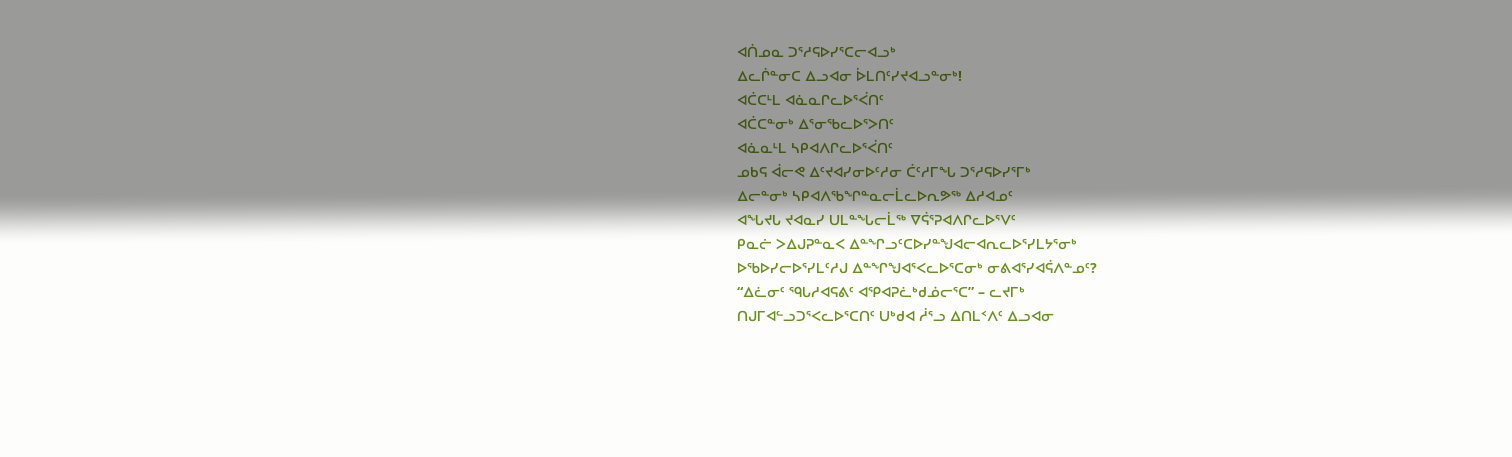ᐊᑏᓄᓇ ᑐᕐᓱᕋᐅᓯᕐᑕᓕᐊᓗᒃ
ᐃᓚᒌᓐᓂᑕ ᐃᓗᐊᓂ ᐆᒪᑎᑦᓯᔪᐊᓗᓐᓂᒃ!
ᐊᑖᑕᒻᒪ ᐊᓈᓇᒋᓚᐅᕐᐹᑎᑦ
ᐊᑖᑕᓐᓂᒃ ᐃᕐᓂᖃᓚᐅᕐᐳᑎᑦ
ᐊᓈᓇᒻᒪ ᓴᑭᐊᐱᒋᓚᐅᕐᐹᑎᑦ
ᓄᑲᕋ ᐋᓕᕙ ᐃᑦᔪᐊᓯᓂᐅᑦᓱᓂ ᑖᑦᓱᒥᖓ ᑐᕐᓱᕋᐅᓯᕐᒥᒃ
ᐃᓕᓐᓂᒃ ᓴᑭᐊᐱᖃᖏᓐᓇᓕᒫᓚᐅᕆᕗᖅ ᐃᓱᐊᓄᑦ
ᐊᖓᔪᒐ ᔪᐊᓇᓯ ᑌᒪᓐᖓᓕᒫᖅ ᐁᕌᕐᕈᐊᐱᒋᓚᐅᕐᐯᑦ
ᑭᓇᓖ ᐳᐃᒍᕈᓐᓇᐸ ᐃᓐᖏᓗᑦᑕᐅᓯᓐᖑᐊᓕᐊᕆᓚᐅᕐᓯᒪᔭᕐᓂᒃ
ᐅᖃᐅᓯᓕᐅᕐᓯᒪᑦᓱᒍ ᐃᓐᖏᖑᐊᕐᐸᓚᐅᕐᑕᓂᒃ ᓂᕕᐊᕐᓯᐊᕌᐱᓐᓄᑦ?
“ᐃᓛᓂᑦ ᙯᒐᓱᐊᕋᕕᑦ ᐊᕿᐊᕈᓛᒃᑯᓅᓕᕐᑕ” – ᓚᔪᒥᒃ
ᑎᒍᒥᐊᓪᓗᑐᕐᐸᓚᐅᕐᑕᑎᑦ ᑌᒃᑯᐊ ᓲᕐᓗ ᐃᑎᒪᑉᐱᑦ ᐃᓗᐊᓂ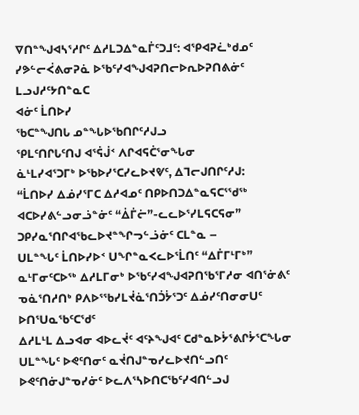ᐁᑎᓐᖑᐊᓴᕐᓱᒋᑦ ᐃᓱᒪᑐᐃᓐᓇᒦᑦᑐᒧᑦ: ᐊᕿᐊᕈᓛᒃᑯᓄᑦ
ᓯᕗᓪᓕᐹᕕᓂᕈᓈ ᐅᖃᑦᓯᐊᖑᐊᕈᑎᓕᐅᕆᐅᕈᑎᕕᓃᑦ
ᒪᓗᒍᓱᑦᔭᑎᓐᓇᑕ
ᐊᓃᑦ ᒫᑎᐅᓯ
ᖃᑕᓐᖑᑎᒐ ᓄᓐᖓᐅᖃᑎᒋᑦᓱᒍᓗ
ᕿᒪᑦᑎᒋᒐᑦᑎᒍ ᐊᕐᕌᒎᑉ ᐱᒋᐊᕋᑖᕐᓂᖓᓂ
ᓈᒻᒪᓯᐊᕐᑐᒥᒃ ᐅᖃᐅᓯᕐᑕᓯᓚᐅᔪᕓᑦ, ᐃᒣᓕᒍᑎᒋᑦᓱᒍ:
“ᒫᑎᐅᓯ ᐃᓅᓯᕐᒥᑕ ᐃᓱᐊᓄᑦ ᑎᑭᐅᑎᑐᐃᓐᓇᕋᑕᕐᖁᖅ
ᐊᑕᐅᓯᕕᓪᓗᓂᓘᓐᓃᑦ “ᐄᒦᓖ”-ᓚᓚᐅᕐᓯᒪᕋᑕᕋᓂ”
ᑐᑭᓯᓇᕐᑎᒋᐊᖃᓚᐅᔪᓐᖏᓓᓪᓘᓃᑦ ᑕᒪᓐᓇ –
ᑌᒪᓐᖓᑦ ᒫᑎᐅᓯᐅᑉ ᑌᖏᓐᓇᐸᓚᐅᕐᒫᑎᑦ “ᐃᒦᒥᒻᒥᒃ”
ᓇᒻᒥᓂᑦᑕᐅᖅ ᐃᓱᒪᒥᓂᒃ ᐅᖃᑦᓯᐊᖑᐊᕈᑎᖃᕐᒥᓱᓂ ᐊᑎᕐᓃᕕᑦ
ᓀᓈᕐᑎᓱᑎᒃ ᑭᐱᐅᕐᖃᓯᒪᔫᓈᕐᑎᑑᔮᕐᑐᑦ ᐃᓅᓯᑦᑎᓂᓂᑌᑦ
ᐅᑎᕐᑌᓇᖃᑦᑕᖁᑦ
ᐃᓱᒪᒻᒪ ᐃᓗᐊᓂ ᐊᐅᓚᔫᑦ ᐊᑦᔨᖑᐊᑦ ᑕᑯᓐᓇᐅᔮᕐᕕᒋᔮᕐᑕᖓᓂ
ᑌᒪᓐᖓᑦ ᐅᕙᑦᑎᓂᑦ ᓇᔫᑎᒍᓐᓀᓯᓚᐅᔪᑎᓪᓗᑎᑦ
ᐅᕙᑦᑎᓃᒍᓐᓀᓯᓃᑦ ᐅᓚᐱᕐᓴᐅᑎᑕᖃᑦᓯᐊᑎᓪᓗᒍ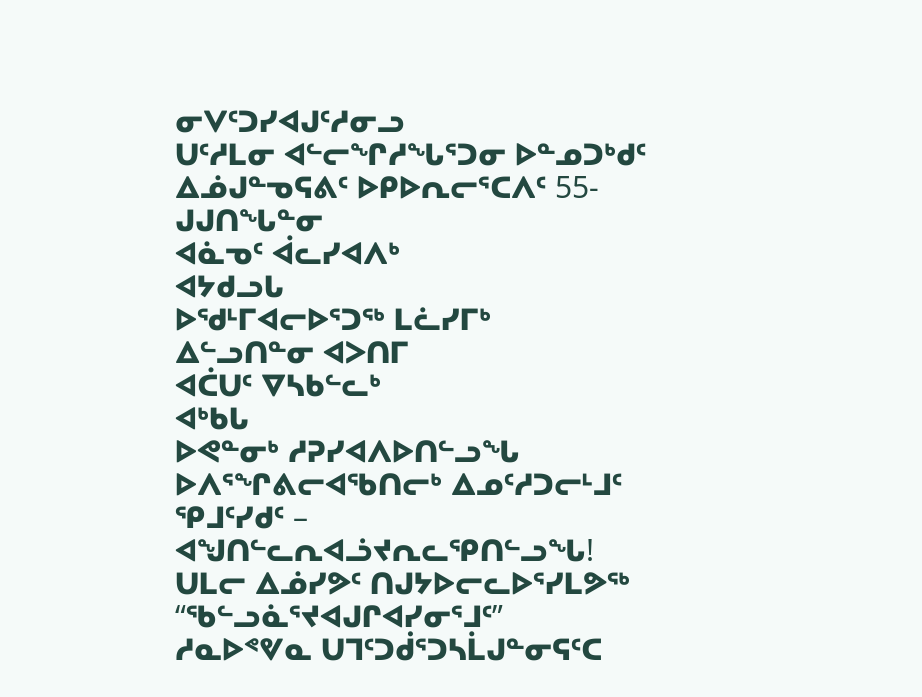ᓂᐯᑦᑐᓯᐊᒍᑦᓱᓂᓗ
ᑌᑦᓱᒪᓂ ᐊᓪᓕᖏᓱᖓᕐᑐᓂ ᐅᓐᓄᑐᒃᑯᑦ
ᐃᓅᒍᓐᓀᕋᕕᑦ ᐅᑭᐅᕆᓕᕐᑕᐱᑦ 55-ᒍᒍᑎᖓᓐᓂ
ᐊᓈᓀᑦ ᐋᓚᓯᐊᐱᒃ
ᐊᔭᑯᓗᒐ
ᐅᖁᒻᒥᐊᓕᐅᕐᑐᖅ ᒪᓛᓯᒥᒃ
ᐃᓪᓗᑎᓐᓂ ᐊᐳᑎᒥ
ᐊᑖᑌᑦ ᐁᓴᑲᓪᓚᒃ
ᐊᒃᑲᒐ
ᐅᕙᓐᓂᒃ ᓱᕈᓯᐊᐱᐅᑎᓪᓗᖓ
ᐅᐱᕐᖏᕕᓕᐊᖃᑎᓕᒃ ᐃᓄᑦᓱᑐᓕᒻᒧᑦ
ᕿᒧᑦᓯᑯᑦ –
ᐊᖑᑎᓪᓚᕆᐊᓘᔪᕆᓚᕿᑎᓪᓗᖓ!
ᑌᒪᓕ ᐃᓅᓯᕗᑦ ᑎᒍᔭᐅᓕᓚᐅᕐᓯᒪᕗᖅ “ᖃᓪᓗᓈᕐᔪᐊᒍᒋᐊᓯᓂᕐᒧᑦ”
ᓱᓇᐅᕝᕓᓇ ᑌᒣᑦᑐᑰᕐᑐᓴᒫᒍᓐᓂᕋᑦᑕ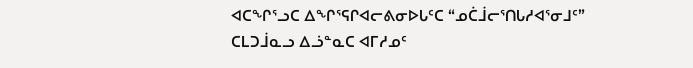ᐊᑕᖏᕐᓗᑕ ᐃᖏᕐᕋᒋᐊᓕᕕᓂᐅᒐᑦᑕ “ᓄᑖᒨᓕᕐᑎᒐᓱᐊᕐᓂᒧᑦ”
ᑕᒪᑐᒨᓇᓗ ᐃᓘᓐᓇᑕ ᐊᒥᓱᓄᑦ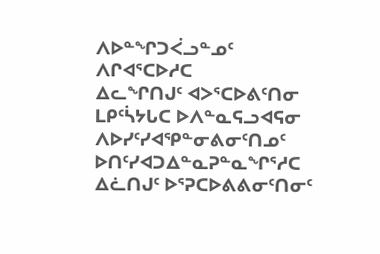ᐱᐅᓐᖏᑐᐹᓗᓐᓄᑦ ᐱᒋᐊᕐᑕᐅᓱᑕ
ᐃᓚᖏᑎᒍᑦ ᐊᐳᕐᑕᐅᕕᑦᑎᓂ ᒪᑭᑦᓵᔭᒐᑕ ᐅᐱᓐᓇᕋᓗᐊᕋᓂ
ᐱᐅᓯᑦᓯᐊᕿᓐᓂᕕᓂᑦᑎᓄᑦ ᐅᑎᑦᓯᐊᑐᐃᓐᓇᕈᓐᓇᖏᕐᓱᑕ
ᐃᓛᑎᒍᑦ ᐅᕐᕈᑕᐅᕕᕕᓂᑦᑎᓂᑦ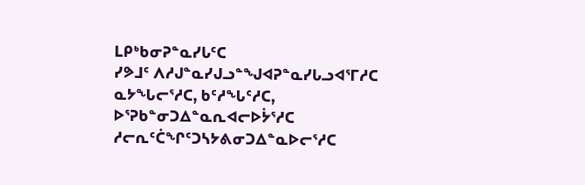ᒪᑭᒃᑲᓂᕈᓐᓇᓯᒐᑦᑕ
ᓯᕗᒧᑦ ᐱᓱᒍᓐᓇᓯᒍᓗᓐᖑᐊᕈᓐᓇᓯᒐᓗᐊᕐᒥᓱᑕ
ᓇᔭᖓᓕᕐᓱᑕ, ᑲᑦᓱᖓᑦᓱᑕ, ᐅᕐᕈᑲᓐᓂᑐᐃᓐᓇᕆᐊᓕᐅᔮᕐᓱᑕ
ᓱᓕᕆᑦᑖᖏᑦᑐᓴᔭᕕᓂᑐᐃᓐᓇᐅᓕᕐᓱᑕ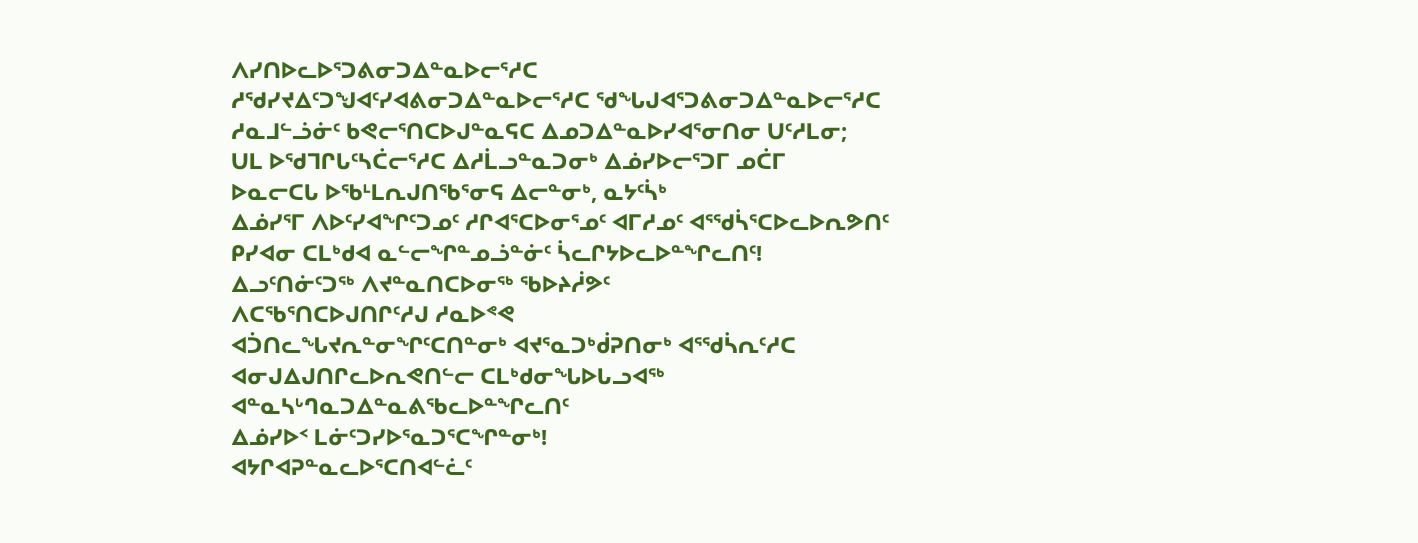ᐱᓯᑎᐅᓚᐅᕐᑐᕕᓂᑐᐃᓐᓇᐅᓕᕐᓱᑕ
ᓱᖁᓯᔪᐃᑦᑐᖑᐊᑦᓯᐊᕕᓂᑐᐃᓐᓇᐅᓕᕐᓱᑕ ᖁᖓᒍᐊᕐᑐᕕᓂᑐᐃᓐᓇᐅᓕᕐᓱᑕ
ᓱᓇᒧᓪᓘᓃᑦ ᑲᕙᓕᕐᑎᑕᐅᒍᓐᓇᕋᑕ ᐃᓄᑐᐃᓐᓇᐅᓯᐊᕐᓂᑎᓂ ᑌᑦᓱᒪᓂ;
ᑌᒪ ᐅᖁᒣᒋᒐᑦᓴᑖᓕᕐᓱᑕ ᐃᓱᒫᓗᓐᓇᑐᓂᒃ ᐃᓅᓯᐅᓕᕐᑐᒥ ᓄᑖᒥ
ᐅᓇᓕᑕᒐ ᐅᖃᒻᒪᕆᒍᑎᖃᕐᓂᕋ ᐃᓕᓐᓂᒃ, ᓇᔭᑦᓵᒃ
ᐃᓅᓯᕐᒥ ᐱᐅᑦᓯᐊᖏᑦᑐᓄᑦ ᓱᒋᐊᕐᑕᐅᓂᕐᓄᑦ ᐊᒥᓱᓄᑦ ᐊᕐᖁᓵᕐᑕᐅᓚᐅᕆᕗᑎᑦ
ᑭᓯᐊᓂ ᑕᒪᒃᑯᐊ ᓇᓪᓕᖏᓐᓄᓘᓐᓃᑦ ᓵᓚᒋᔭᐅᓚᐅᓐᖏᓚᑎᑦ!
ᐃᓗᑦᑎᓃᑦᑐᖅ ᐱᔪᓐᓇᑎᑕᐅᓂᖅ ᖃᐅᔨᓲᕗᑦ
ᐱᑕᖃᕐᑎᑕᐅᒍᑎᒋᑦᓱᒍ ᓱᓇᐅᕝᕙ
ᐊᑑᑎᓚᖓᔪᕆᓐᓂᖏᑦᑕᑎᓐᓂᒃ ᐊᔪᕐᓇᑐᒃᑰᕈᑎᓂᒃ ᐊᕐᖁᓵᕆᑦᓱᑕ
ᐊᓂᒍᐃᒍᑎᒋᓚᐅᕆᕙᑎᓪᓕ ᑕᒪᒃᑯᓂᖓᐅᒐᓗᐊᖅ
ᐊᓐᓇᓴᒡᒉᓇᑐᐃᓐᓇᕕᖃᓚᐅᓐᖏᓚᑎᑦ
ᐃᓅᓯᐅᑉ ᒪᓃᑦᑐᓯᐅᕐᓇᑐᕐᑕᖏᓐᓂᒃ!
ᐊᔭᒋᐊᕈᓐᓇᓚᐅᕐᑕᑎᐊᓪᓛᑦ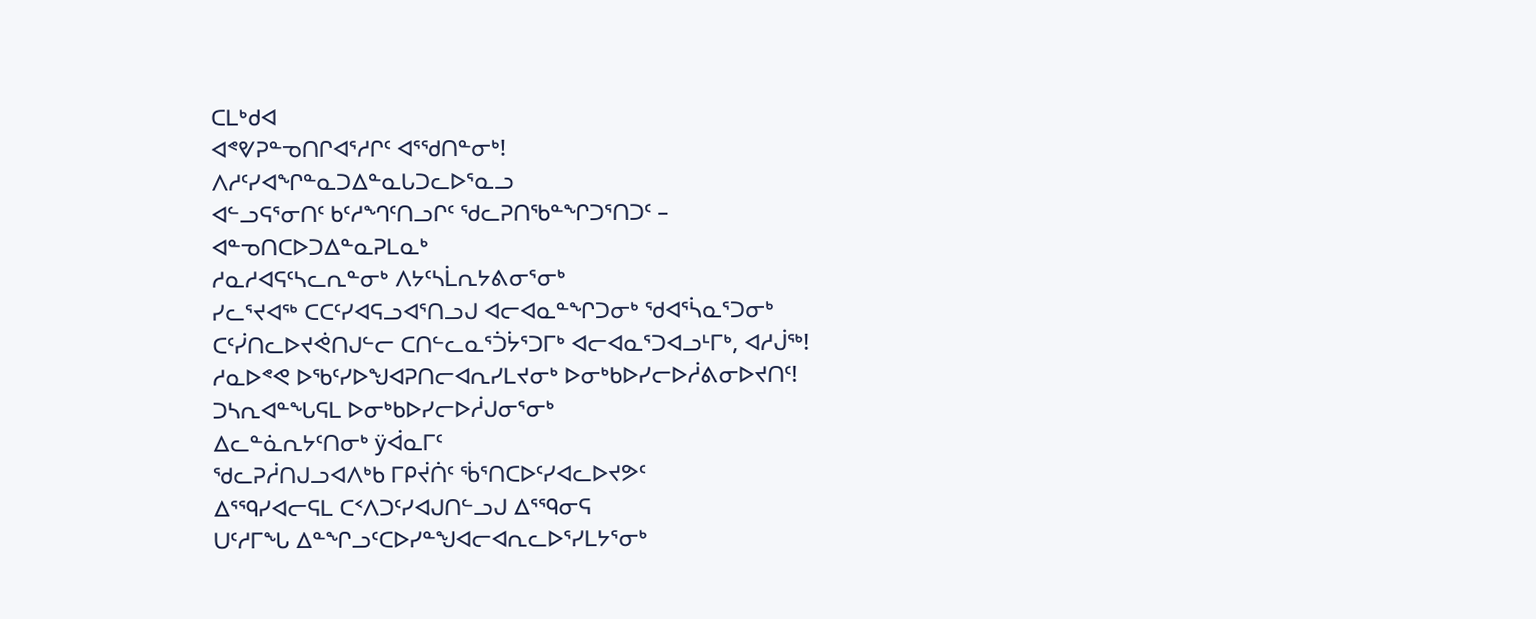ᑕᒪᒃᑯᐊ
ᐊᕝᕓᕈᓐᓀᑎᒋᐊᕐᓱᒋᑦ ᐊᕐᖁᑎᓐᓂᒃ!
ᐱᓱᑦᓯᐊᖏᓐᓇᑐᐃᓐᓇᒐᑐᓚᐅᕐᓇᓗ
ᐊᓪᓗᕋᕐᓂᑎᑦ ᑲᑦᓱᙰᑦᑎᓗᒋᑦ ᖁᓚᕈᑎᖃᓐᖏᑐᕐᑎᑐᑦ –
ᐊᓐᓀᑎᑕᐅᑐᐃᓐᓇᕈᒪᓇᒃ
ᓱᓇᓱᐊᕋᑦᓴᓚᕆᓐᓂᒃ ᐱᔭᑦᓴᒫᕆᔭᕕᓂᕐᓂᒃ
ᓯᓚᕐᔪᐊᖅ ᑕᑕᑦᓯᐊᕋᓗᐊᕐᑎᓗᒍ ᐊᓕᐊᓇᓐᖏᑐᓂᒃ ᖁᐊᕐᓵᓇᕐᑐᓂᒃ
ᑕᑦᓰᑎᓚᐅᔪᕚᑎᒍᓪᓕ ᑕᑎᓪᓚᓇᕐᑑᔮᕐᑐᒥᒃ ᐊᓕᐊᓇᕐᑐᐊᓗᒻᒥᒃ, ᐊᓱᒎᖅ!
ᓱᓇᐅᕝᕙ ᐅᖃᑦᓯᐅᖑᐊᕈᑎᓕᐊᕆᓯᒪᔪᓂᒃ ᐅᓂᒃᑲᐅᓯᓕᐅᓲᕕᓂᐅᔪᑎᑦ!
ᑐᓴᕆᐊᓐᖓᕋᒪ ᐅᓂᒃᑲᐅᓯᓕᐅᓲᒍᓂᕐᓂᒃ
ᐃᓚᓐᓈᕆᔭᑦᑎᓂᒃ ÿᐋᓇᒥᑦ
ᖁᓚᕈᓲᑎᒍᓗᐊᐱᒃᑲ ᒥᑭᔫᑏᑦ ᖄᕐᑎᑕᐅᑦᓯᐊᓚᐅᔪᕗᑦ
ᐃᕐᙯᓯᐊᓕᕋᒪ ᑕᑉᐱᑐᑦᓯᐊᒍᑎᓪᓗᒍ ᐃᕐᙯᓂᕋ
ᑌᑦᓱᒥᖓ ᐃᓐᖏᓗᑦᑕᐅᓯᓐᖑᐊᓕᐊᕆᓚᐅᕐᓯᒪᔭᕐᓂᒃ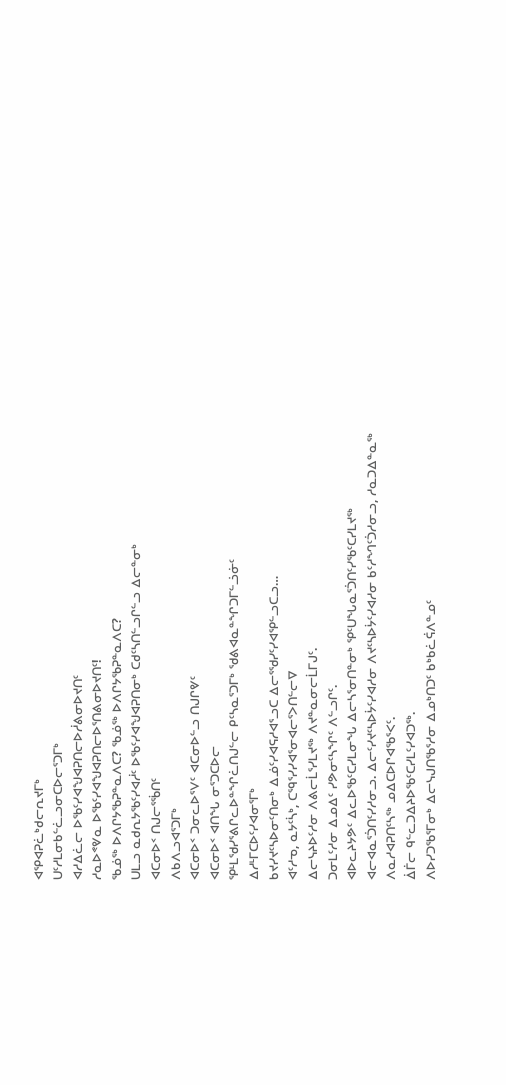ᐊᕿᐊᕈᓛᒃᑯᓕᕆᔪᒥᒃ
ᑌᑦᓱᒪᓂᑲᓪᓛᓗᓂᑕᐅᓕᕐᑐᒥᒃ
ᐊᓱᐃᓛᓕ ᐅᖃᑦᓯᐊᖑᐊᕈᑎᓕᐅᓲᕕᓂᐅᔪᑎᑦ
ᓱᓇᐅᕝᕓᓇ ᐅᖃᑦᓯᐊᖑᐊᕈᑎᓕᐅᕐᑎᕕᓂᐅᔪᑎᑦ!
ᖃᓅᖅ ᐅᐱᒋᔭᖃᕈᓐᓇᐱᑕ? ᖃᓅᖅ ᐅᐱᒋᔭᖃᕈᓐᓇᐱᑕ?
ᑌᒪᓗ ᓇᑯᕆᔭᖃᑦᓯᐊᓲᑦ ᐅᖃᑦᓯᐊᖑᐊᕈᑎᓂᒃ ᑕᑯᑦᓴᑎᓪᓗᒋᓪᓗ ᐃᓕᓐᓂᒃ
ᐊᑕᓂᐅᑉ ᑎᒍᓕᕐᖄᑎᑦ
ᐱᑲᐱᓗᐊᕐᑐᒥᒃ
ᐊᑕᓂᐅᑉ ᑐᓂᓚᐅᕐᐯᑦ ᐊᑕᓂᐅᓪᓗ ᑎᒍᒋᕓᑦ
ᐊᑕᓂᐅᑉ ᐊᑎᖓ ᓂᕐᑐᑕᐅᓕ
ᕿᒻᒪᖁᓯᕐᕕᒋᓚᐅᓐᖏᓛᑎᒍᓪᓕ ᑭᑦᓴᓇᕐᑐᒥᒃ ᖁᕕᐊᓇᓐᖏᑐᒥᓪᓘᓃᑦ
ᐃᓱᒻᒥᑕᐅᑦᓯᐊᓂᕐᒥᒃ
ᑲᔪᓯᔪᑦᓴᐅᓂᑦᑎᓂᒃ ᐃᓅᑦᓯᐊᕋᓱᐊᕐᓗᑕ ᐃᓕᕐᖁᓯᑦᓯᐊᕿᓪᓗᑕᓗ…
ᐊᑦᓱᓀ, ᓇᔭᑦᓵᒃ, ᑕᙯᕐᓯᓯᐊᕐᓂᐊᓕᕐᐳᑎᓪᓕᐁ
ᐃᓕᓭᔨᐅᑦᓱᓂ ᐱᕕᓕᒫᕐᓯᒪᔪᖅ ᐱᔪᓐᓇᓂᓕᒫᒥᒍᑦ.
ᑐᓂᒪᑦᓱᓂ ᐃᓄᐃᑦ ᓯᕗᓂᑦᓴᖏᑦ ᐱᓪᓗᒋᑦ.
ᐊᐅᓚᔨᔭᕗᑦ ᐃᓚᐅᖃᑦᑕᓯᒪᓂᖓ ᐃᓕᓴᕐᓂᑎᓐᓂᒃ ᕿᑦᑌᖓᓇᕐᑑᑎᑦᓯᖃᑦᑕᓯᒪᔪᖅ
ᐊᓕᐊᓇᕐᑑᑎᑦᓯᓱᓂᓗ. ᐃᓕᑦᓯᔪᑦᓴᐅᔮᑦᓯᐊᓱᓂ ᐱᔪᑦᓴᐅᔮᑦᓯᐊᓱᓂ ᑲᑦᓱᙰᑦᑑᓱᓂᓗ, ᓱᓇᑐᐃᓐᓇᖅ
ᐱᓇᓱᐊᕈᑎᑦᓴᖅ ᓄᐃᑕᐅᒋᐊᖃᕐᐸᑦ.
ᐄᒦᓕ ᑫᓪᓚᑐᐃᔨᐅᖃᑦᑕᓯᒪᑦᓯᐊᑐᖅ.
ᐱᐅᓯᑐᖃᕐᒥᓂᒃ ᐃᓕᓭᒍᑎᖃᕐᓱᓂ ᐃᓄᒃᑎᑐᑦ ᑲᒃᑲᓛᕌᐱᓐᓄᑦ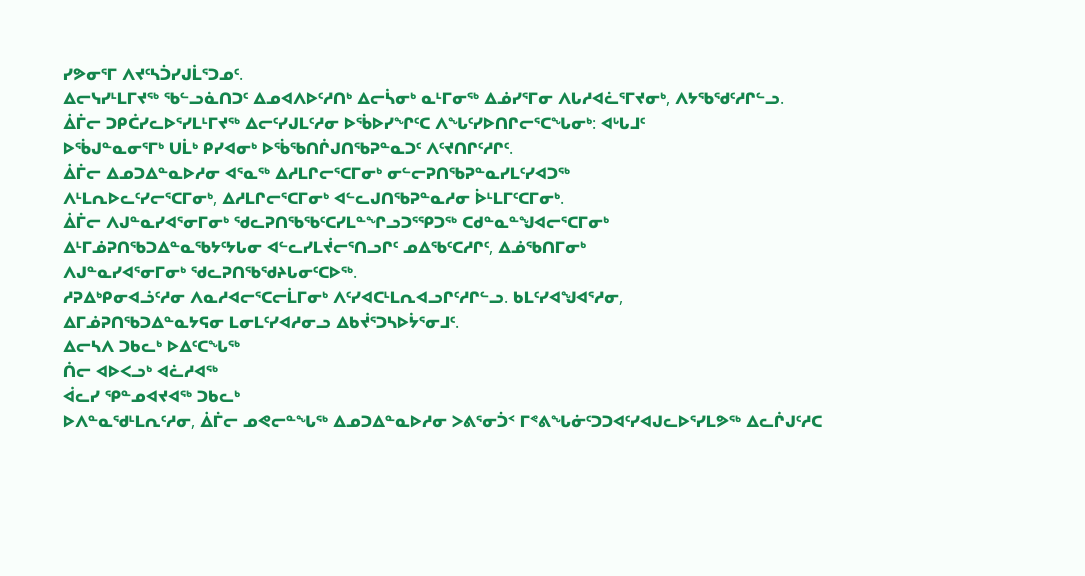ᓯᕗᓂᕐᒥ ᐱᔪᑦᓴᑑᓯᒍᒫᕐᑐᓄᑦ.
ᐃᓕᓭᓯᒻᒪᒥᔪᖅ ᖃᓪᓗᓈᑎᑐᑦ ᐃᓄᐊᐱᐅᑦᓱᑎᒃ ᐃᓕᓵᓂᒃ ᓇᒻᒥᓂᖅ ᐃᓅᓯᕐᒥᓂ ᐱᒐᓱᐊᓛᕐᒥᔪᓂᒃ, ᐱᔭᖃᖁᑦᓱᒋᓪᓗ.
ᐄᒦᓕ ᑐᑭᑖᓯᓚᐅᕐᓯᒪᒻᒥᔪᖅ ᐃᓕᑦᓯᒍᒪᑦᓱᓂ ᐅᖄᐅᓯᖏᑦᑕ ᐱᖓᑦᓯᐅᑎᒋᓕᕐᑕᖓᓂᒃ: ᐊᒡᒐᒧᑦ
ᐅᖄᒍᓐᓇᓂᕐᒥᒃ ᑌᒫᒃ ᑭᓯᐊᓂᒃ ᐅᖄᖃᑎᒌᒍᑎᖃᕈᓐᓇᑐᑦ ᐱᑦᔪᑎᒋᑦᓱᒋᑦ.
ᐄᒦᓕ ᐃᓄᑐᐃᓐᓇᐅᓱᓂ ᐊᕐᓇᖅ ᐃᓱᒪᒋᓕᕐᑕᒥᓂᒃ ᓂᓪᓕᕈᑎᖃᕈᓐᓇᓯᒪᑦᓯᐊᑐᖅ
ᐱᒻᒪᕆᐅᓚᑦᓯᓕᕐᑕᒥᓂᒃ, ᐃᓱᒪᒋᓕᕐᑕᒥᓂᒃ ᐊᓪᓚᒍᑎᖃᕈᓐᓇᓱᓂ ᐆᒻᒪᒥᑦᑕᒥᓂᒃ.
ᐄᒦᓕ ᐱᒍᓐᓇᓯᐊᕐᓂᒥᓂᒃ ᖁᓚᕈᑎᖃᖃᑦᑕᓯᒪᓐᖏᓗᑐᕐᕿᑐᖅ ᑕᑯᓐᓇᓐᖑᐊᓕᕐᑕᒥᓂᒃ
ᐃᒻᒥᓅᕈᑎᖃᑐᐃᓐᓇᖃᔭᑦᔭᒐᓂ ᐊᓪᓚᓯᒪᔫᓕᕐᑎᓗᒋᑦ ᓄᐃᖃᑦᑕᓱᒋᑦ, ᐃᓅᖃᑎᒥᓂᒃ
ᐱᒍᓐᓇᓯᐊᕐᓂᒥᓂᒃ ᖁᓚᕈᑎᖃᖁᔨᒐᓂᑦᑕᐅᖅ.
ᓱᕈᐃᒃᑭᓂᐊᓘᑦᓱᓂ ᐱᓇᓱᐊᓕᕐᑕᓕᒫᒥᓂᒃ ᐱᑦᓯᐊᑕᒻᒪᕆᐊᓗᒋᑦᓱᒋᓪᓗ. ᑲᒪᑦᓯᐊᖑᐊᕐᓱᓂ,
ᐃᒥᓅᕈᑎᖃᑐᐃᓐᓇᔭᕋᓂ ᒪᓂᒪᑦᓯᐊᓱᓂᓗ ᐃᑲᔫᕐᑐᓴᐅᔮᕐᓂᒧᑦ.
ᐃᓕᓴᐱ ᑐᑲᓚᒃ ᐅᐃᑦᑕᖓᖅ
ᑏᓕ ᐊᐅᐸᓗᒃ ᐊᓛᓱᐊᖅ
ᐋᓚᓯ ᕿᓐᓄᐊᔪᐊᖅ ᑐᑲᓚᒃ
ᐅᐱᓐᓇᖁᒻᒪᕆᑦᓱᓂ, ᐄᒦᓕ ᓄᕙᓕᓐᖓᖅ ᐃᓄᑐᐃᓐᓇᐅᓱᓂ ᐳᕕᕐᓂᑑᑉ ᒥᕝᕕᖓᓃᑦᑐᑐᐊᑦᓯᐊᒍᓚᐅᕐᓯᒪᕗᖅ ᐃᓚᒌᒍᑦᓱᑕ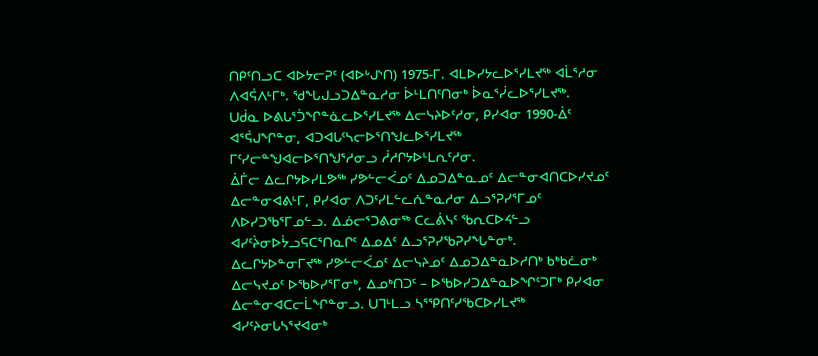ᑎᑭᑦᑎᓗᑕ ᐊᐅᔭᓕᕈᑦ (ᐊᐅᒡᒍᔅᑎ) 1975-ᒥ. ᐊᒪᐅᓯᔭᓚᐅᕐᓯᒪᔪᖅ ᐊᒫᕐᓱᓂ ᐱᐊᕌᐱᒻᒥᒃ. ᖁᖓᒍᓗᑐᐃᓐᓇᓱᓂ ᐆᒻᒪᑎᑦᑎᓂᒃ ᐆᓇᕐᓰᓚᐅᕐᓯᒪᔪᖅ.
ᑌᑰᓇ ᐅᕕᒐᕐᑑᖏᓐᓈᓚᐅᕐᓯᒪᔪᖅ ᐃᓕᓭᔨᐅᑦᓱᓂ, ᑭᓯᐊᓂ 1990-ᐄᑦ ᐊᕐᕌᒍᖏᓐᓂ, ᐊᑐᐊᒐᑦᓴᓕᐅᕐᑎᖑᓚᐅᕐᓯᒪᔪᖅ ᒥᑦᓯᓕᓐᖑᐊᓕᐅᕐᑎᖑᕐᓱᓂᓗ ᓲᓱᒋᔭᐅᒻᒪᕆᑦᓱᓂ.
ᐄᒦᓕ ᐃᓚᒋᔭᐅᓯᒪᕗᖅ ᓯᕗᓪᓕᐹᓄᑦ ᐃᓄᑐᐃᓐᓇᓄᑦ ᐃᓕᓐᓂᐊᑎᑕᐅᓯᔪᓄᑦ ᐃᓕᓐᓂᐊᕕᒻᒥ, ᑭᓯᐊᓂ ᐱᑐᑦᓯᒪᓪᓚᕇᓐᓇᓱᓂ ᐃᓗᕐᕈᓯᕐᒥᓄᑦ ᐱᐅᓯᑐᖃᕐᒥᓄᓪᓗ. ᐃᓅᓕᕐᑐᕕᓂᖅ ᑕᓚᕖᓭᑦ ᖃᕆᑕᐅᔦᓪᓗ ᐊᓯᑦᔩᓂᐅᔮᓗᕋᑕᕐᑎᓇᒋᑦ ᐃᓄᐃᑦ ᐃᓗᕐᕈᓯᖃᕈᓯᖓᓐᓂᒃ.
ᐃᓚᒋᔭᐅᓐᓂᒥᔪᖅ ᓯᕗᓪᓕᐹᓄᑦ ᐃᓕᓭᔨᓄᑦ ᐃᓄᑐᐃᓐᓇᐅᓱᑎᒃ ᑲᒃᑲᓛᓂᒃ ᐃᓕᓭᔪᓄᑦ ᐅᖃᐅᓯᕐᒥᓂᒃ, ᐃᓄᒃᑎᑐᑦ – ᐅᖃᐅᓯᑐᐃᓐᓇᐅᖏᑦᑐᒥᒃ ᑭᓯᐊᓂ ᐃᓕᓐᓂᐊᑕᓕᒫᖏᓐᓂᓗ. ᑌᒣᒻᒪᓗ ᓴᕐᕿᑎᑦᓯᖃᑕᐅᓯᒪᔪᖅ ᐊᓯᑦᔨᓂᒐᓴᕐᔪᐊᓂᒃ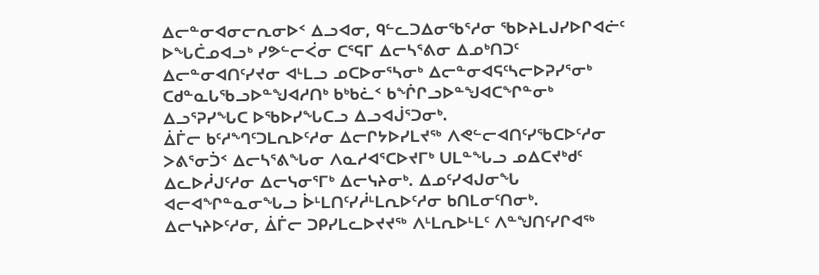ᐃᓕᓐᓂᐊᓂᓕᕆᓂᐅᑉ ᐃᓗᐊᓂ, ᑫᓪᓚᑐᐃᓂᖃᕐᓱᓂ ᖃᐅᔨᒪᒍᓯᐅᒋᐊᓖᑦ ᐅᖓᑖᓄᐊᓗᒃ ᓯᕗᓪᓕᐹᓂ ᑕᕐᕋᒥ ᐃᓕᓴᕐᕕᓂ ᐃᓄᒃᑎᑐᑦ ᐃᓕᓐᓂᐊᑎᑦᓯᔪᓂ ᐊᒻᒪᓗ ᓄᑕᐅᓂᕐᓴᓂᒃ ᐃᓕᓐᓂᐊᕋᑦᓴᓕᐅᕈᓯᕐᓂᒃ ᑕᑯᓐᓇᒐᖃᓗᐅᓐᖑᐊᓱᑎᒃ ᑲᒃᑲᓛᑉ ᑲᖐᒋᓗᐅᓐᖑᐊᑕᖏᓐᓂᒃ ᐃᓗᕐᕈᓯᖓᑕ ᐅᖃᐅᓯᖓᑕᓗ ᐃᓗᐊᒎᕐᑐᓂᒃ.
ᐄᒦᓕ ᑲᑦᓱᙰᑦᑐᒪᕆᐅᑦᓱᓂ ᐃᓕᒋᔭᐅᓯᒪᔪᖅ ᐱᕙᓪᓕᐊᑎᑦᓯᖃᑕᐅᑦᓱᓂ ᐳᕕᕐᓂᑑᑉ ᐃᓕᓴᕐᕕᖓᓂ ᐱᓇᓱᐊᕐᑕᐅᔪᒥᒃ ᑌᒪᓐᖓᓗ ᓄᐃᑕᔪᒃᑯᑦ ᐃᓚᐅᓲᒍᑦᓱᓂ ᐃᓕᓭᓂᕐᒥᒃ ᐃᓕᓭᔨᓂᒃ. ᐃᓄᑦᓯᐊᒍᓂᖓ ᐊᓕᐊᖏᓐᓇᓂᖓᓗ ᐆᒻᒪᑎᑦᓯᓲᒻᒪᕆᐅᑦᓱᓂ ᑲᑎᒪᓂᑦᑎᓂᒃ.
ᐃᓕᓭᔨᐅᑦᓱᓂ, ᐄᒦᓕ ᑐᑭᓯᒪᓚᐅᔪᔪᖅ ᐱᒻᒪᕆᐅᒻᒪᑦ ᐱᓐᖑᑎᑦᓯᒋᐊᖅ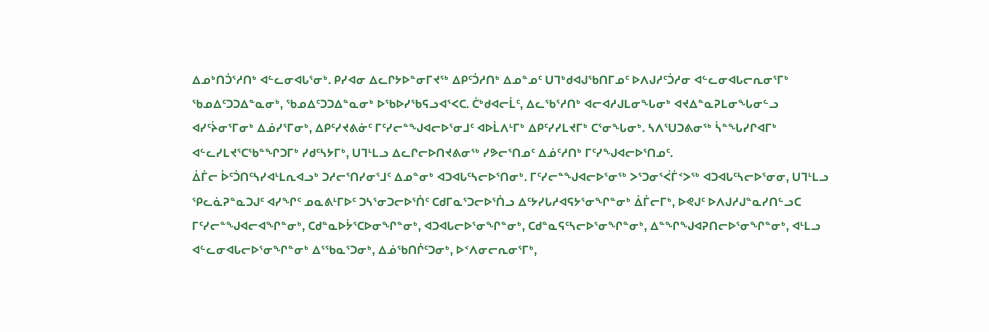ᐃᓄᒃᑎᑑᕐᓱᑎᒃ ᐊᓪᓚᓂᐊᒐᕐᓂᒃ. ᑭᓯᐊᓂ ᐃᓚᒋᔭᐅᓐᓂᒥᔪᖅ ᐃᑭᑦᑑᓱᑎᒃ ᐃᓄᓐᓄᑦ ᑌᒣᒃᑯᐊᒍᖃᑎᒥᓄᑦ ᐅᐱᒍᓱᑦᑑᓱᓂ ᐊᓪᓚᓂᐊᒐᓕᕆᓂᕐᒥᒃ ᖃᓄᐃᑦᑐᑐᐃᓐᓇᓂᒃ, ᖃᓄᐃᑦᑐᑐᐃᓐᓇᓂᒃ ᐅᖃᐅᓯᖃᕋᓗᐊᕐᐸᑕ. ᑖᒃᑯᐊᓕᒫᑦ, ᐃᓚᖃᕐᓱᑎᒃ ᐊᓕᐊᓱᒍᒪᓂᖓᓂᒃ ᐊᔪᐃᓐᓇᕈᒪᓂᖓᓂᓪᓗ ᐊᓯᑦᔩᓂᕐᒥᓂᒃ ᐃᓅᓯᕐᒥᓂᒃ, ᐃᑭᑦᓯᔪᕕᓃᑦ ᒥᑦᓯᓕᓐᖑᐊᓕᐅᕐᓂᒧᑦ ᐊᐅᒫᐱᒻᒥᒃ ᐃᑭᑦᓯᓯᒪᔪᒥᒃ ᑕᕐᓂᖓᓂᒃ. ᓴᐱᕐᑌᑐᕕᓂᖅ ᓵᓐᖓᓯᒋᐊᒥᒃ ᐊᓪᓚᓯᒪᔪᕐᑕᖃᓐᖏᑐᒥᒃ ᓯᑯᑦᓴᔭᒥᒃ, ᑌᒣᒻᒪᓗ ᐃᓚᒋᓕᐅᑎᔪᕕᓂᖅ ᓯᕗᓕᕐᑎᓄᑦ ᐃᓅᑦᓱᑎᒃ ᒥᑦᓯᖑᐊᓕᐅᕐᑎᓄᑦ.
ᐄᒦᓕ ᐆᑦᑑᑎᑦᓴᓯᐊᒻᒪᕆᐊᓗᒃ ᑐᓱᓕᕐᑎᓯᓂᕐᒧᑦ ᐃᓄᓐᓂᒃ ᐊᑐᐊᒐᑦᓴᓕᐅᕐᑎᓂᒃ. ᒥᑦᓯᓕᓐᖑᐊᓕᐅᕐᓂᖅ ᐳᕐᑐᓂᕐᐹᒦᑉᐳᖅ ᐊᑐᐊᒐᑦᓴᓕᐅᕐᓂᓂ, ᑌᒣᒻᒪᓗ ᕿᓚᓈᕈᓐᓇᑐᒍᑦ ᐊᓯᖏᑦ ᓄᓇᕕᒻᒥᐅᑦ ᑐᓴᕐᓂᑐᓕᐅᕐᑏᑦ ᑕᑯᒥᓇᕐᑐᓕᐅᕐᑏᓗ ᐃᑦᔭᓯᒐᓱᐊᕋᔭᕐᓂᖏᓐᓂᒃ ᐄᒦᓕᒥᒃ, ᐅᕙᒍᑦ ᐅᐱᒍᓱᒍᓐᓇᓯᑎᓪᓗᑕ ᒥᑦᓯᓕᓐᖑᐊᓕᐊᖏᓐᓂᒃ, ᑕᑯᓐᓇᐅᔮᕐᑕᐅᓂᖏᓐᓂᒃ, ᐊᑐᐊᒐᓕᐅᕐᓂᖏᓐᓂᒃ, ᑕᑯᓐᓇᕋᑦᓴᓕᐅᕐᓂᖏᓐᓂᒃ, ᐃᓐᖏᖑᐊᕈᑎᓕᐅᕐᓂᖏᓐᓂᒃ, ᐊᒻᒪᓗ ᐊᓪᓚᓂᐊᒐᓕᐅᕐᓂᖏᓐᓂᒃ ᐃᕐᖃᓇᕐᑐᓂᒃ, ᐃᓅᖃᑎᒌᑦᑐᓂᒃ, ᐅᑉᐱᓂᓕᕆᓂᕐᒥᒃ,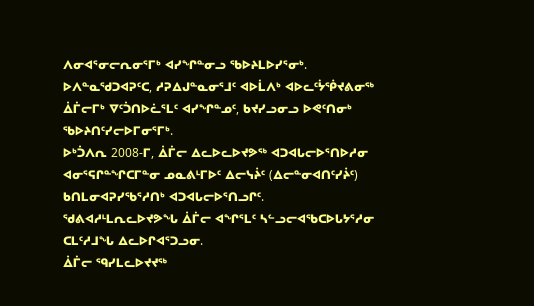ᐱᓂᐊᕐᓂᓕᕆᓂᕐᒥᒃ ᐊᓯᖏᓐᓂᓗ ᖃᐅᔨᒪᐅᓯᕐᓂᒃ. ᐅᐱᓐᓇᖁᑐᐊᕈᑦᑕ, ᓱᕈᐃᒍᓐᓇᓂᕐᒧᑦ ᐊᐅᒫᐱᒃ ᐊᐅᓚᑦᔮᖀᔪᕕᓂᖅ ᐄᒦᓕᒥᒃ ᐁᑦᑑᑎᐅᓛᕐᒪᑦ ᐊᓯᖏᓐᓄᑦ, ᑲᔪᓯᓗᓂᓗ ᐅᕙᑦᑎᓂᒃ ᖃᐅᔨᑎᑦᓯᓕᐅᒥᓂᕐᒥᒃ.
ᐅᒃᑑᐱᕆ 2008-ᒥ, ᐄᒦᓕ ᐃᓚᐅᓚᐅᔪᕗᖅ ᐊᑐᐊᒐᓕᐅᕐᑎᐅᓱᓂ ᐊᓂᕐᕋᒋᓐᖏᑕᒥᓐᓂ ᓄᓇᕕᒻᒥᐅᑦ ᐃᓕᓭᔩᑦ (ᐃᓕᓐᓂᐊᑎᑦᓯᔩᑦ) ᑲᑎᒪᓂᐊᕈᓯᖃᕐᓱᑎᒃ ᐊᑐᐊᒐᓕᐅᕐᑎᓗᒋᑦ. ᖁᕕᐊᓱᒻᒪᕆᓚᐅᔪᕗᖓ ᐄᒦᓕ ᐊᖏᕐᒪᑦ ᓴᓪᓗᓕᐊᖃᑕᐅᒐᔭᕐᓱᓂ ᑕᒪᑦᓱᒧᖓ ᐃᓚᐅᒋᐊᕐᑐᓗᓂ.
ᐄᒦᓕ ᙯᓯᒪᓚᐅᔪᔪᖅ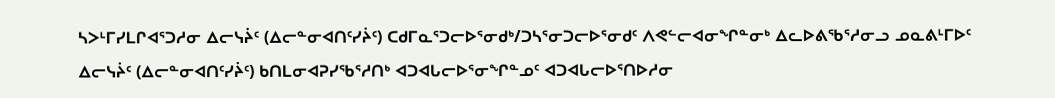ᓴᐳᒻᒥᓯᒪᒋᐊᕐᑐᓱᓂ ᐃᓕᓭᔩᑦ (ᐃᓕᓐᓂᐊᑎᑦᓯᔩᑦ) ᑕᑯᒥᓇᕐᑐᓕᐅᕐᓂᑯᒃ/ᑐᓴᕐᓂᑐᓕᐅᕐᓂᑯᑦ ᐱᕙᓪᓕᐊᓂᖏᓐᓂᒃ ᐃᓚᐅᕕᖃᕐᓱᓂᓗ ᓄᓇᕕᒻᒥᐅᑦ ᐃᓕᓭᔩᑦ (ᐃᓕᓐᓂᐊᑎᑦᓯᔩᑦ) ᑲᑎᒪᓂᐊᕈᓯᖃᕐᓱᑎᒃ ᐊᑐᐊᒐᓕᐅᕐᓂᖏᓐᓄᑦ ᐊᑐᐊᒐᓕᐅᕐᑎᐅᓱᓂ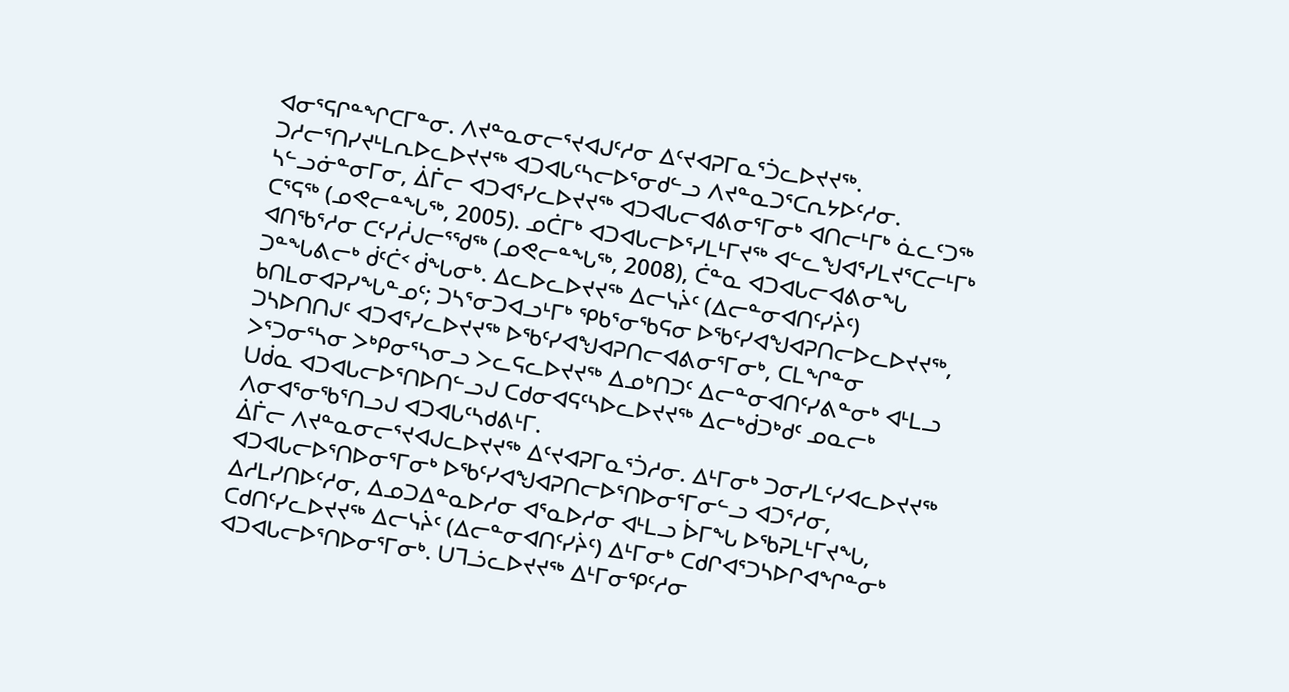ᐊᓂᕐᕋᒋᓐᖏᑕᒥᓐᓂ. ᐱᔪᓐᓇᓂᓕᕐᔪᐊᒍᑦᓱᓂ ᐃᑦᔪᐊᕈᒥᓇᕐᑑᓚᐅᔪᔪᖅ. ᑐᓱᓕᕐᑎᓯᔪᒻᒪᕆᐅᓚᐅᔪᔪᖅ ᐊᑐᐊᒐᑦᓴᓕᐅᕐᓂᑯᓪᓗ ᐱᔪᓐᓇᑐᕐᑕᕆᔭᐅᑦᓱᓂ. ᓴᓪᓗᓃᓐᓂᒥᓂ, ᐄᒦᓕ ᐊᑐᐊᕐᓯᓚᐅᔪᔪᖅ ᐊᑐᐊᒐᓕᐊᕕᓂᕐᒥᓂᒃ ᐊᑎᓕᒻᒥᒃ ᓈᓚᑦᑐᖅ ᑕᕐᕋᖅ (ᓄᕙᓕᓐᖓᖅ, 2005). ᓄᑖᒥᒃ ᐊᑐᐊᒐᓕᐅᕐᓯᒪᒻᒥᔪᖅ ᐊᓪᓚᖑᐊᕐᓯᒪᔪᕐᑕᓕᒻᒥᒃ ᐊᑎᖃᕐᓱᓂ ᑕᑦᓯᓲᒍᓕᕐᖁᖅ (ᓄᕙᓕᓐᖓᖅ, 2008), ᑖᓐᓇ ᐊᑐᐊᒐᓕᐊᕕᓂᖓ ᑐᓐᖓᕕᓕᒃ ᑰᑦᑖᑉ ᑰᖓᓂᒃ. ᐃᓚᐅᓚᐅᔪᔪᖅ ᐃᓕᓭᔩᑦ (ᐃᓕᓐᓂᐊᑎᑦᓯᔩᑦ) ᑲᑎᒪᓂᐊᕈᓯᖓᓐᓄᑦ; ᑐᓴᕐᓂᑐᐊᓗᒻᒥᒃ ᕿᑲᕐᓂᖃᕋᓂ ᐅᖃᑦᓯᐊᖑᐊᕈᑎᓕᐅᓚᐅᔪᔪᖅ, ᑐᓴᐅᑎᑎᒍᑦ ᐊᑐᐊᕐᓯᓚᐅᔪᔪᖅ ᐅᖃᑦᓯᐊᖑᐊᕈᑎᓕᐊᕕᓂᕐᒥᓂᒃ, ᑕᒪᖏᓐᓂ ᐳᕐᑐᓂᕐᓴᓂ ᐳᒃᑭᓂᕐᓴᓂᓗ ᐳᓚᕋᓚᐅᔪᔪᖅ ᐃᓄᒃᑎᑐᑦ ᐃᓕᓐᓂᐊᑎᑦᓯᕕᓐᓂᒃ ᐊᒻᒪᓗ ᑌᑰᓇ ᐊᑐᐊᒐᓕᐅᕐᑎᐅᑎᓪᓗᒍ ᑕᑯᓂᐊᕋᑦᓴᐅᓚᐅᔪᔪᖅ ᐃᓕᒃᑰᑐᒃᑯᑦ ᓄᓇᓕᒃ ᐱᓂᐊᕐᓂᖃᕐᑎᓗᒍ ᐊᑐᐊᒐᑦᓴᑯᕕᒻᒥ.
ᐄᒦᓕ ᐱᔪᓐᓇᓂᓕᕐᔪᐊᒍᓚᐅᔪᔪᖅ ᐃᑦᔪᐊᕈᒥᓇᕐᑑᓱᓂ. ᐃᒻᒥᓂᒃ ᑐᓂᓯᒪᑦᓯᐊᓚᐅᔪᔪᖅ ᐊᑐᐊᒐᓕᐅᕐᑎᐅᓂᕐᒥᓂᒃ ᐅᖃᑦᓯᐊᖑᐊᕈᑎᓕᐅᕐᑎᐅᓂᕐᒥᓂᓪᓗ ᐊᑐᕐᓱᓂ, ᐃᓱᒪᓯᑎᐅᑦᓱᓂ, ᐃᓄᑐᐃᓐᓇᐅᓱᓂ ᐊᕐᓇᐅᓱᓂ ᐊᒻᒪᓗ ᐆᒥᖓ ᐅᖃᕈᒪᒻᒥᔪᖓ, ᑕᑯᑎᑦᓯᓚᐅᔪᔪᖅ ᐃᓕᓭᔩᑦ (ᐃᓕᓐᓂᐊᑎᑦᓯᔩᑦ) ᐃᒻᒥᓂᒃ ᑕᑯᒋᐊᕐᑐᓴᐅᒋᐊᖏᓐᓂᒃ ᐊᑐᐊᒐᓕᐅᕐᑎᐅᓂᕐᒥᓂᒃ. ᑌᒣᓘᓚᐅᔪᔪᖅ ᐃᒻᒥᓂᕿᑦᓱᓂ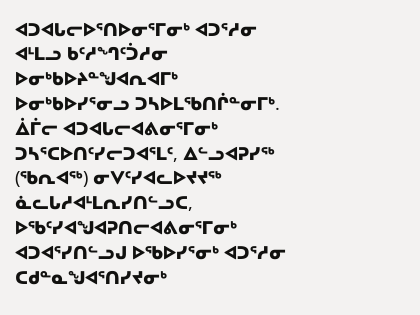ᐊᑐᐊᒐᓕᐅᕐᑎᐅᓂᕐᒥᓂᒃ ᐊᑐᕐᓱᓂ ᐊᒻᒪᓗ ᑲᑦᓱᙰᑦᑑᓱᓂ ᐅᓂᒃᑲᐅᔨᓐᖑᐊᕆᐊᒥᒃ ᐅᓂᒃᑲᐅᓯᕐᓂᓗ ᑐᓴᐅᒪᖃᑎᒌᓐᓂᒥᒃ. ᐄᒦᓕ ᐊᑐᐊᒐᓕᐊᕕᓂᕐᒥᓂᒃ ᑐᓴᕐᑕᐅᑎᑦᓯᓕᑐᐊᕐᒪᑦ, ᐃᓪᓗᐊᕈᓯᖅ (ᖃᕆᐊᖅ) ᓂᐯᑦᓯᐊᓚᐅᔪᔪᖅ ᓈᓚᒐᓱᐊᒻᒪᕆᓯᑎᓪᓗᑕ, ᐅᖃᑦᓯᐊᖑᐊᕈᑎᓕᐊᕕᓂᕐᒥᓂᒃ ᐊᑐᐊᕐᓯᑎᓪᓗᒍ ᐅᖃᐅᓯᕐᓂᒃ ᐊᑐᕐᓱᓂ ᑕᑯᓐᓇᖑᐊᕐᑎᓯᔪᓂᒃ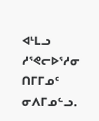ᐊᒻᒪᓗ ᓱᕐᕙᓕᐅᕐᓱᓂ ᑎᒥᒥᓄᑦ ᓂᐱᒥᓄᓪᓗ.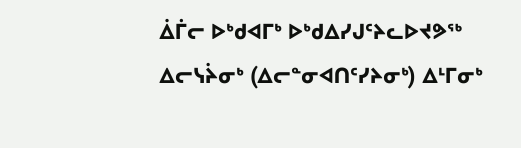ᐄᒦᓕ ᐅᒃᑯᐊᒥᒃ ᐅᒃᑯᐃᓯᒍᑦᔨᓚᐅᔪᕗᖅ ᐃᓕᓭᔩᓂᒃ (ᐃᓕᓐᓂᐊᑎᑦᓯᔨᓂᒃ) ᐃᒻᒥᓂᒃ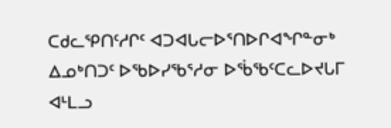ᑕᑯᓚᕿᑎᑦᓱᒋᑦ ᐊᑐᐊᒐᓕᐅᕐᑎᐅᒋᐊᖏᓐᓂᒃ ᐃᓄᒃᑎᑐᑦ ᐅᖃᐅᓯᖃᕐᓱᓂ ᐅᖄᖃᑦᑕᓚᐅᔪᒐᒥ ᐊᒻᒪᓗ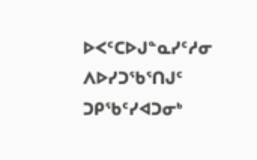ᐅᐸᑦᑕᐅᒍᓐᓇᓯᑦᓱᓂ ᐱᐅᓯᑐᖃᕐᑎᒍᑦ ᑐᑭᖃᑦᓯᐊᑐᓂᒃ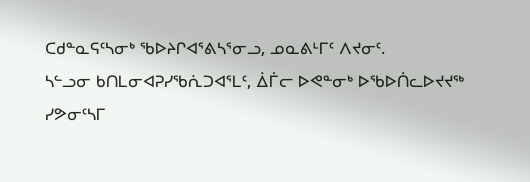ᑕᑯᓐᓇᕋᑦᓴᓂᒃ ᖃᐅᔨᒋᐊᕐᕕᓴᕐᓂᓗ, ᓄᓇᕕᒻᒥᑦ ᐱᔪᓂᑦ.
ᓴᓪᓗᓂ ᑲᑎᒪᓂᐊᕈᓯᖃᕇᑐᐊᕐᒪᑦ, ᐄᒦᓕ ᐅᕙᓐᓂᒃ ᐅᖃᐅᑏᓚᐅᔪᔪᖅ ᓯᕗᓂᑦᓴᒥ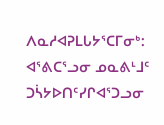ᐱᓇᓱᐊᕈᒪᒐᔭᕐᑕᒥᓂᒃ: ᐊᕐᕕᑕᕐᓗᓂ ᓄᓇᕕᒻᒧᑦ ᑐᓵᔭᐅᑎᑦᓯᒋᐊᕐᑐᓗᓂ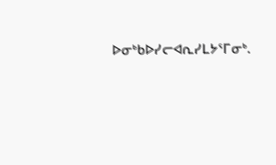ᐅᓂᒃᑲᐅᓯᓕᐊᕆᓯᒪᔭᕐᒥᓂᒃ.